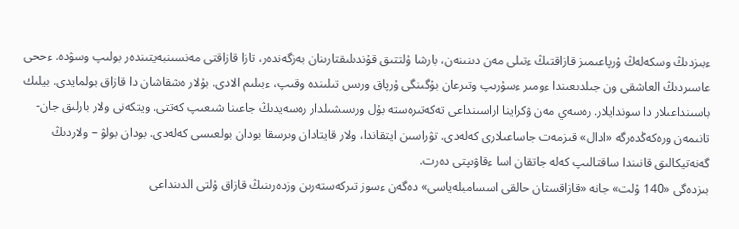ءبىزدىڭ وسكەلەڭ ۇرپاعىمىز قازاقتىڭ ءتىلى مەن دىنىنەن، بارشا ۇلتتىق قۇندىلىقتارىنان بەزگەندەر، تازا قازاقتى مەنسىنبەيتىندەر بولىپ وسۋدە. ءححى عاسىردىڭ العاشقى ون جىلدىعىندا ءومىر ءسۇرىپ وتىرعان بۇگىنگى ۇرپاق ورىس تىلىندە وقىپ، ءبىلىم الادى. بۇلار ەشقاشان دا قازاق بولمايدى. بيلىك باسىنداعىلار دا سوندايلار. رەسەي مەن ۋكراينا اراسىنداعى تەكەتىرەستە بۇل ورىسشىلدار رەسەيدىڭ جاعىنا شىعىپ كەتتى. ويتكەنى ولار بارلىق جان-تانىمەن ورەكەڭدەرگە «ادال» قىزمەت جاساعىلارى كەلەدى. تۋراسىن ايتقاندا، ولار قايتادان وىرسقا بودان بولعىسى كەلەدى. بودان بولۋ – ولاردىڭ گەنەتيكالىق قانىندا ساقتالىپ كەلە جاتقان اسا ءقاۋىپتى دەرت.
بىزدەگى «140 ۇلت» جانە «قازاقستان حالقى اسسامبلەياسى» دەگەن ءسوز تىركەستەرىن وزدەرىنىڭ قازاق ۇلتى الدىنداعى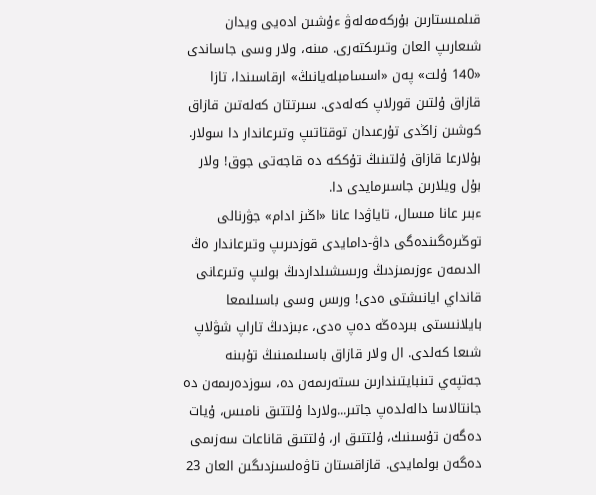قىلمىستارىن بۇركەمەلەۋ ءۇشىن ادەيى ويدان شىعارىپ العان وتىرىكتەرى. مىنە، ولار وسى جاساندى «140 ۇلت» پەن «اسسامبلەيانىڭ» ارقاسىندا، تازا قازاق ۇلتىن قورلاپ كەلەدى. سىرتتان كەلەتىن قازاق كوشىن زاڭدى تۇرعىدان توقتاتىپ وتىرعاندار دا سولار. بۇلارعا قازاق ۇلتىنىڭ تۇككە دە قاجەتى جوق! ولار بۇل ويلارىن جاسىرمايدى دا.
ءبىر عانا مىسال، تاياۋدا عانا «اڭىز ادام» جۋرنالى توڭىرەگىندەگى داۋ-دامايدى قوزدىرىپ وتىرعاندار ەڭ الدىمەن ءوزىمىزدىڭ ورىسشىلداردىڭ بولىپ وتىرعانى قانداي ايانىشتى ەدى! ورىس وسى باسىلىمعا بايلانىستى بىردەڭە دەپ ەدى، ءبىزدىڭ تاراپ شۋلاپ شىعا كەلدى. ال ولار قازاق باسىلىمىنىڭ تۇبىنە جەتپەي تىنبايتىندارىن ىستەرىمەن دە، سوزدەرىمەن دە جانتالاسا دالەلدەپ جاتىر...ولاردا ۇلتتىق نامىس، ۇيات دەگەن تۇسىنىك، ۇلتتىق ار، ۇلتتىق قاناعات سەزىمى دەگەن بولمايدى. قازاقستان تاۋەلسىزدىگىن العان 23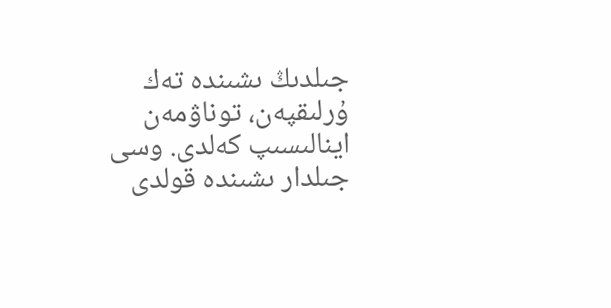جىلدىڭ ىشىندە تەك ۇرلىقپەن، توناۋمەن اينالىسىپ كەلدى. وسى جىلدار ىشىندە قولدى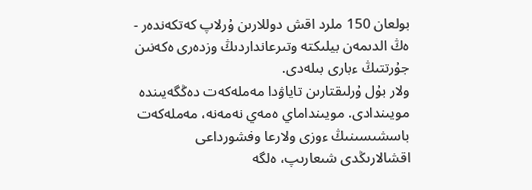بولعان 150 ملرد اقش دوللارىن ۇرلاپ كەتكەندەر - ەڭ الدىمەن بيلىكتە وتىرعانداردىڭ وزدەرى ەكەنىن جۇرتتىڭ ءبارى بىلەدى.
ولار بۇل ۇرلىقتارىن تاياۋدا مەملەكەت دەڭگەيىندە مويىندادى. مويىنداماي ەمەي نەمەنە، مەملەكەت باسشىسىنىڭ ءوزى ولارعا وفشورداعى اقشالارىڭدى شىعارىپ، ەلگە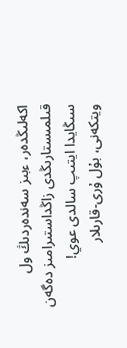اكەلىڭدەر، ءبىز سەندەردىڭ ول قىلمىستارىڭدى زاڭداستىرامىز دەگەن سىڭايدا ايتىپ سالدى عوي!
ويتكەنى، بۇل ۇرى-قارىلار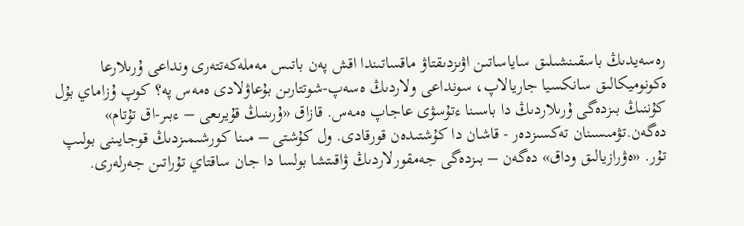رەسەيدىڭ باسقىنشىلىق ساياساتىن اۋىزدىقتاۋ ماقساتىندا اقش پەن باتىس مەملەكەتتەرى ونداعى ۇرىلارعا ەكونوميكالىق سانكسيا جاريالاپ، سونداعى ولاردىڭ ەسەپ-شوتتارىن بۇعاۋلادى ەمەس پە؟ كوپ ۇزاماي بۇل كۇننىڭ بىزدەگى ۇرىلاردىڭ دا باسىنا ءتۇسۋى عاجاپ ەمەس. قازاق «ۇرىنىڭ قۇيرىعى – ءبىر-اق تۇتام» دەگەن.تۋمىسىنان تەكسىزدەر - قاشان دا كۇشتىدەن قورقادى. ول كۇشتى – مىنا كورشىمىزدىڭ قوجايىنى بولىپ تۇر. «ەۋرازيالىق وداق» دەگەن – بىزدەگى جەمقورلاردىڭ ۋاقىتشا بولسا دا جان ساقتاي تۇراتىن جەرلەرى.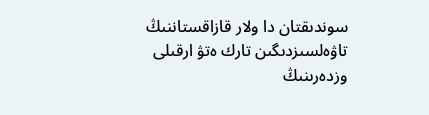سوندىقتان دا ولار قازاقستاننىڭ تاۋەلسىزدىگىن تارك ەتۋ ارقىلى وزدەرىنىڭ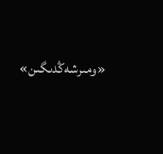«ومىرشەڭدىگىن»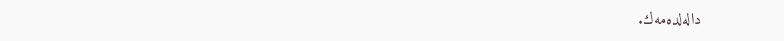دالەلدەمەك.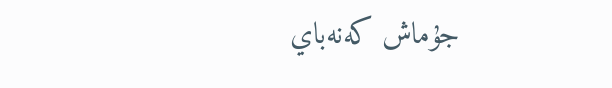جۇماش كەنەباي